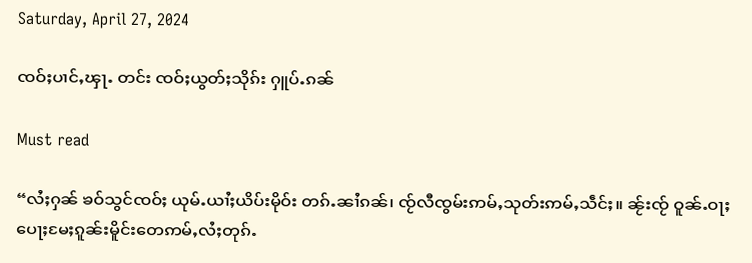Saturday, April 27, 2024

ၸဝ်ႈပၢင်ႇၾႃႉ တင်း ၸဝ်ႈယွတ်ႈသိုၵ်း ႁူပ်ႉၵၼ်

Must read

“လႆႈႁၼ် ၶဝ်သွင်ၸဝ်ႈ ယုမ်ႉယၢႆႈယိပ်းမိုဝ်း တၵ်ႉၼၢႆၵၼ်၊ ၸႂ်လီၸွမ်းဢမ်ႇသုတ်းဢမ်ႇသဵင်ႈ။ ၼႂ်းၸႂ် ဝူၼ်ႉဝႃႈ ပေႃႈမႄႈၵူၼ်းမိူင်းတေဢမ်ႇလႆႈတုၵ်ႉ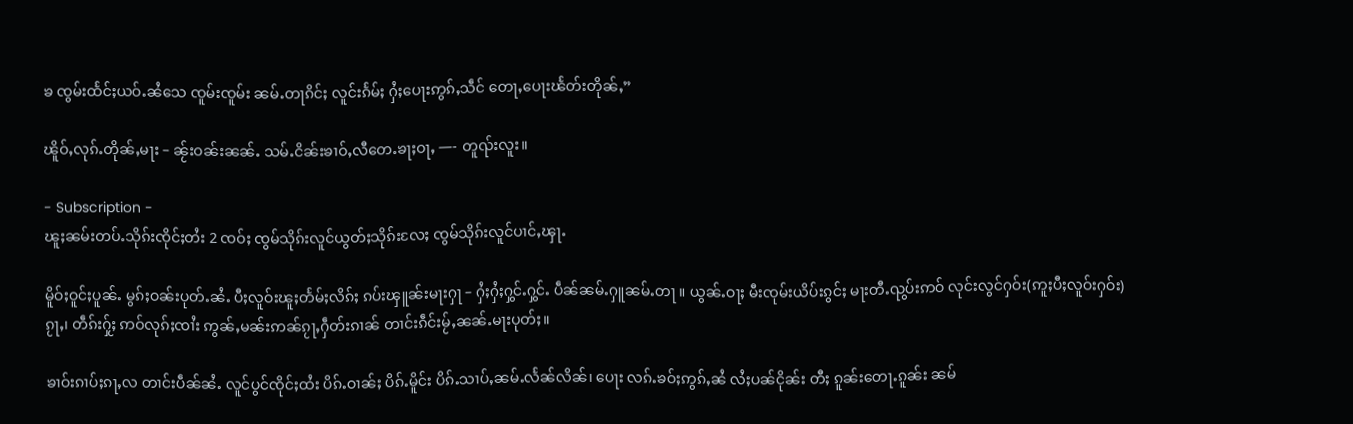ၶ ၸွမ်းထႅင်ႈယဝ်ႉၼႆသေ ၸူမ်းၸူမ်း ၼမ်ႉတႃၵိင်ႈ လူင်းၵႅမ်ႈ ႁႆႈပေႃးဢွၵ်ႇသဵင် တေႃႇပေႃးၽႅတ်းတိုၼ်ႇ”

ၽိူဝ်ႇလုၵ်ႉတိုၼ်ႇမႃး – ၼႂ်းဝၼ်းၼၼ်ႉ သမ်ႉငိၼ်းၶၢဝ်ႇလီတေႉၶႃႈဝႃႇ —- တူၺ်းလူး။

- Subscription -
ၽူႈၼမ်းတပ်ႉသိုၵ်းၸိုင်ႈတႆး 2 ၸဝ်ႈ ၸွမ်သိုၵ်းလူင်ယွတ်ႈသိုၵ်းလႄႈ ၸွမ်သိုၵ်းလူင်ပၢင်ႇၾႃႉ

မိူဝ်ႈဝူင်ႈပူၼ်ႉ မွၵ်ႈဝၼ်းပုတ်ႉၼႆႉ ပီႈလူဝ်းၽူႈတႅမ်ႈလိၵ်ႈ ၵပ်းၾူၼ်းမႃးႁႃ – ႁႆႈႁႆႈႁွင်ႉႁွင်ႉ ပဵၼ်ၼမ်ႉႁူၼမ်ႉတႃ ။ ယွၼ်ႉဝႃႈ မီးၸုမ်းယိပ်းၵွင်ႈ မႃးတီႉၺွပ်းဢဝ် လုင်းလွင်ႁဝ်း(ဢူႈပီႈလူဝ်းႁဝ်း) ၵႂႃႇ၊ တဵၵ်းႁႂ်ႈ ဢဝ်လုၵ်ႈၸၢႆး ဢွၼ်ႇမၼ်းဢၼ်ၵႂႃႇႁဵတ်းၵၢၼ် တၢင်းၵဵင်းမႂ်ႇၼၼ်ႉမႃးပုတ်ႈ။

ၶၢဝ်းၵၢပ်ႈၵႃႇလ တၢင်းပဵၼ်ၼႆႉ လူင်ပွင်ၸိုင်ႈထႆး ပိၵ်ႉဝၢၼ်ႈ ပိၵ်ႉမိူင်း ပိၵ်ႉသၢပ်ႇၼမ်ႉလႅၼ်လိၼ်၊ ပေႃး လၵ်ႉၶဝ်ႈဢွၵ်ႇၼႆ လႆႈပၼ်ငိုၼ်း တီႈ ၵူၼ်းတေႃႉၵူၼ်း ၼမ်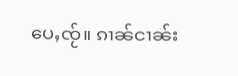ပေႇၸႂ်။ ၵၢၼ်ငၢၼ်း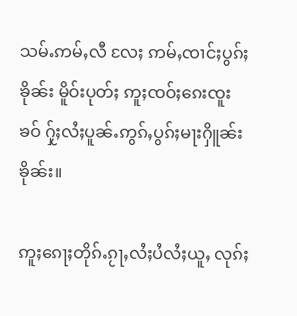သမ်ႉဢမ်ႇလီ လႄႈ ဢမ်ႇၸၢင်ႈပွၵ်ႈၶိုၼ်း မိူဝ်းပုတ်ႈ ဢူႈၸဝ်ႈၵေးၸူးၶဝ် ႁႂ်ႈလႆႈပူၼ်ႉဢွၵ်ႇပွၵ်ႈမႃးႁိူၼ်းၶိုၼ်း။

ဢူႈၵေႃႈတိုၵ်ႉၵႂႃႇလႆႈပႆလႆႈယူႇ လုၵ်ႈ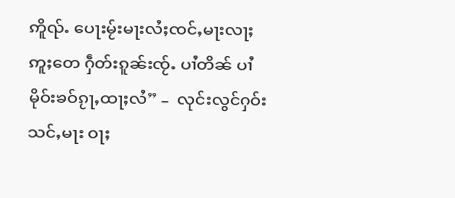ဢိူၺ်ႉ ပေႃးမႂ်းမႃးလႆႈၸင်ႇမႃးလႃႈ ဢူႈတေ ႁဵတ်းၵူၼ်းၸႂ်ႉ ပၢႆတိၼ် ပၢႆမိုဝ်းၶဝ်ၵႂႃႇထႃႈလႆ” –  လုင်းလွင်ႁဝ်း သင်ႇမႃး ဝႃႈ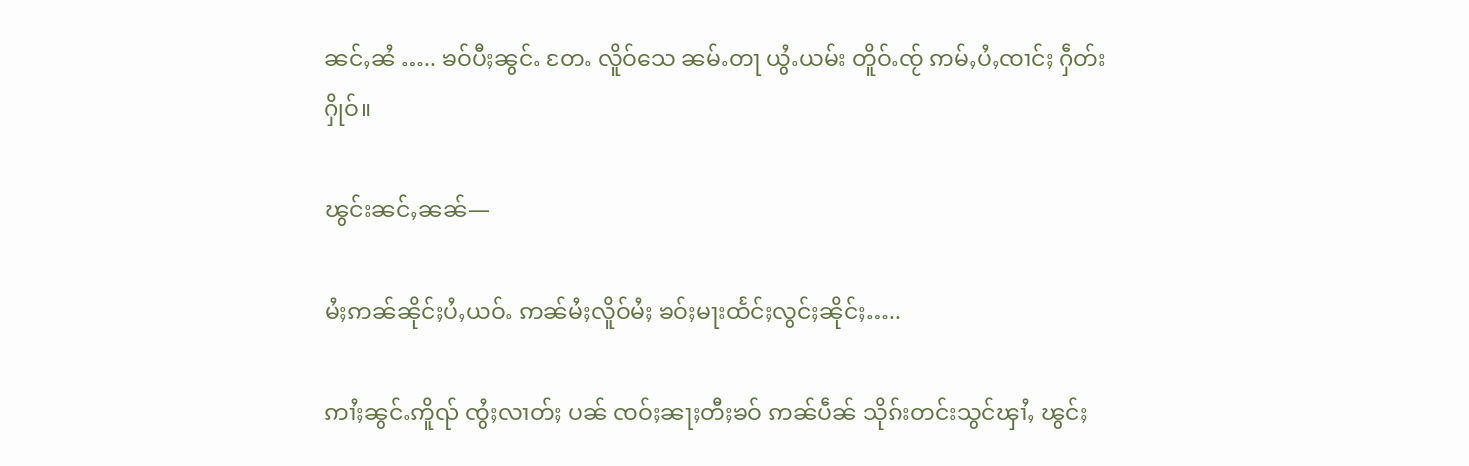ၼင်ႇၼႆ ….. ၶဝ်ပီႈၼွင်ႉ တႄႉ လိူဝ်သေ ၼမ်ႉတႃ ယွႆႉယမ်း တိူဝ်ႉၸႂ် ဢမ်ႇပႆႇၸၢင်ႈ ႁဵတ်းႁိုဝ်။

ၽွင်းၼင်ႇၼၼ်—

မႆႈဢၼ်ၼိုင်ႈပႆႇယဝ်ႉ ဢၼ်မႆႈလိူဝ်မႆႈ ၶဝ်ႈမႃးထႅင်ႈလွင်ႈၼိုင်ႈ…..

ဢၢႆႈၼွင်ႉဢိူၺ် ၸွႆႈလၢတ်ႈ ပၼ် ၸဝ်ႈၼႃႈတီႈၶဝ် ဢၼ်ပဵၼ် သိုၵ်းတင်းသွင်ၾၢႆႇ ၽွင်ႈ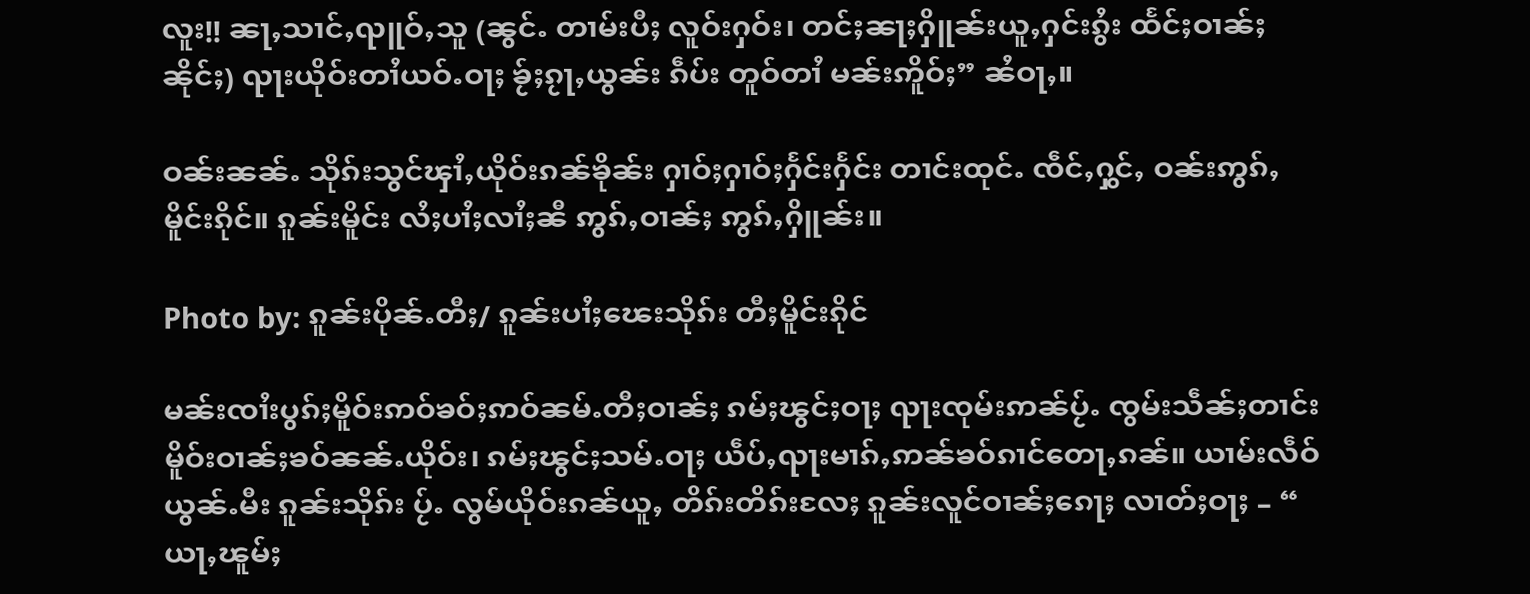လူး!! ၼႃႇသၢင်ႇၺူဝ်ႇသူ (ၼွင်ႉ တၢမ်းပီႈ လူဝ်းႁဝ်း၊ တင်ႈၼႃႈႁိူၼ်းယူႇႁင်းၵွႆး ထႅင်ႈဝၢၼ်ႈၼိုင်ႈ) ၺႃးယိုဝ်းတၢႆယဝ်ႉဝႃႈ ၶႂ်ႈၵႂႃႇယွၼ်း ၵဵပ်း တူဝ်တၢႆ မၼ်းဢိူဝ်ႈ” ၼႆဝႃႇ။

ဝၼ်းၼၼ်ႉ သိုၵ်းသွင်ၾၢႆႇယိုဝ်းၵၼ်ၶိုၼ်း ႁၢဝ်ႈႁၢဝ်ႈႁႅင်းႁႅင်း တၢင်းထုင်ႉ ၸဵင်ႇႁွင်ႇ ဝၼ်းဢွၵ်ႇ မိူင်းၵိုင်။ ၵူၼ်းမိူင်း လႆႈပၢႆႈလၢႆႈၼီ ဢွၵ်ႇဝၢၼ်ႈ ဢွၵ်ႇႁိူၼ်း။

Photo by: ၵူၼ်းပိုၼ်ႉတီႈ/ ၵူၼ်းပၢႆႈၽေးသိုၵ်း တီႈမိူင်းၵိုင်

မၼ်းၸၢႆးပွၵ်ႈမိူဝ်းဢဝ်ၶဝ်ႈဢဝ်ၼမ်ႉတီႈဝၢၼ်ႈ ၵမ်ႈၽွင်ႈဝႃႈ ၺႃးၸုမ်းဢၼ်ပႂ်ႉ ၸွမ်းသဵၼ်ႈတၢင်း မိူဝ်းဝၢၼ်ႈၶဝ်ၼၼ်ႉယိုဝ်း၊ ၵမ်ႈၽွင်ႈသမ်ႉဝႃႈ ယဵပ်ႇၺႃးမၢၵ်ႇဢၼ်ၶဝ်ၵၢင်တေႃႇၵၼ်။ ယၢမ်းလဵဝ် ယွၼ်ႉမီး ၵူၼ်းသိုၵ်း ပႂ်ႉ လွမ်ယိုဝ်းၵၼ်ယူႇ တိၵ်းတိၵ်းလႄႈ ၵူၼ်းလူင်ဝၢၼ်ႈၵေႃႈ လၢတ်ႈဝႃႈ – “ ယႃႇၽူမ်ႈ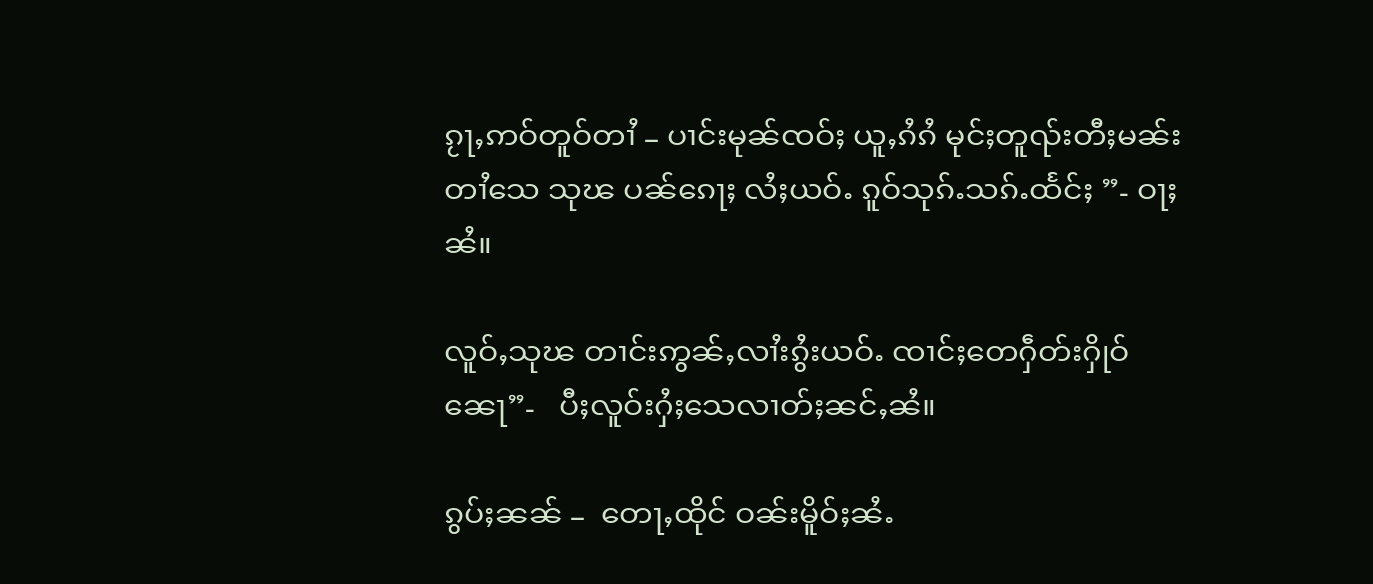ၵႂႃႇဢဝ်တူဝ်တၢႆ – ပၢင်းမုၼ်ၸဝ်ႈ ယူႇၵႆၵႆ မုင်ႈတူၺ်းတီႈမၼ်းတၢႆသေ သုၽ ပၼ်ၵေႃႈ လႆႈယဝ်ႉ ၵူဝ်သုၵ်ႉသၵ်ႉထႅင်ႈ ”- ဝႃႈၼႆ။

လူဝ်ႇသုၽ တၢင်းဢွၼ်ႇလၢႆးၵွႆးယဝ်ႉ ၸၢင်ႈတေႁဵတ်းႁိုဝ် ၼေႃ”-   ပီႈလူဝ်းႁႆႈသေလၢတ်ႈၼင်ႇၼႆ။

ၵွပ်ႈၼၼ် –  တေႃႇထိုင် ဝၼ်းမိူဝ်ႈၼႆႉ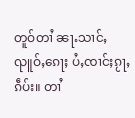တူဝ်တၢႆ ၼႃႉသၢင်ႇၺူဝ်ႇၵေႃႈ ပႆႇၸၢင်ႈၵႂႃႇၵဵပ်း။ တၢႆ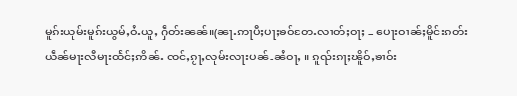မူၵ်းယုမ်းမူၵ်းယွမ်ႇဝႆႉယူႇ ႁဵတ်းၼၼ်။(ၼႃႉဢႃပီႈပႃႈၶဝ်တႄႉလၢတ်ႈဝႃႈ – ပေႃးဝၢၼ်ႈမိူင်းၵတ်းယဵၼ်မႃးလီမႃးထႅင်ႈဢိၼ်ႉ ၸင်ႇၵႂႃႇလုမ်းလႃးပၼ်-ၼႆဝႃႇ ။ ၵူၺ်းၵႃႈၽိူဝ်ႇၶၢဝ်း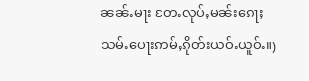ၼၼ်ႉမႃး တႄႉလုပ်ႇမၼ်းၵေႃႈသမ်ႉပေႃးဢမ်ႇၵိုတ်းယဝ်ႉယူဝ်ႉ။)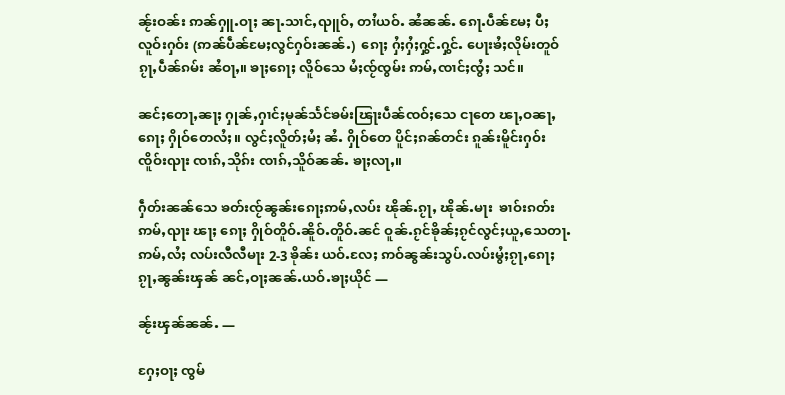ၼႂ်းဝၼ်း ဢၼ်ႁူႉဝႃႈ ၼႃႉသၢင်ႇၺူဝ်ႇ တၢႆယဝ်ႉ ၼႆၼၼ်ႉ ၵေႃႉပဵၼ်မႄႈ ပီႈလူဝ်းႁဝ်း (ဢၼ်ပဵၼ်မႄႈလွင်ႁဝ်းၼၼ်ႉ)  ၵေႃႈ ႁႆႈႁႆႈႁွင်ႉႁွင်ႉ ပေႃးၶႆႈလိုမ်းတူဝ်ၵႂႃႇပဵၼ်ၵမ်း ၼႆဝႃႇ။ ၶႃႈၵေႃႈ လိူဝ်သေ မႆႈၸႂ်ၸွမ်း ဢမ်ႇၸၢင်ႈၸွႆႈ သင်။

ၼင်ႈတေႃႇၼႃႈ ႁုၼ်ႇႁၢင်ႈမုၼ်သႅင်ၶမ်းၽြႃးပဵၼ်ၸဝ်ႈသေ ငႃတေ ၽႃႇဝၼႃႇ ၵေႃႈ ႁိုဝ်တေလႆႈ။ လွင်ႈလိူတ်ႈမႆႈ ၼႆႉ ႁိုဝ်တေ ပိူင်ႈၵၼ်တင်း ၵူၼ်းမိူင်းႁဝ်း ၸိူဝ်းၺႃး ၸၢၵ်ႇသိုၵ်း ၸၢၵ်ႇသိူဝ်ၼၼ်ႉ ၶႃႈလႃႇ။

ႁဵတ်းၼၼ်သေ ၶတ်းၸႂ်ၼွၼ်းၵေႃႈဢမ်ႇလပ်း ၽိုၼ်ႉၵႂႃႇ ၽိုၼ်ႉမႃး  ၶၢဝ်းၵတ်း ဢမ်ႇၺႃး ၽႃႈ ၵေႃႈ ႁိုဝ်တိူဝ်ႉၼိူဝ်ႉတိူဝ်ႉၼင် ဝူၼ်ႉၵႂင်ၶိုၼ်ႈၵႂင်လွင်ႈယူႇသေတႃႉ ဢမ်ႇလႆႈ လပ်းလီလီမႃး 2-3 ၶိုၼ်း ယဝ်ႉလႄႈ ဢဝ်ၼွၼ်းသွပ်ႉလပ်းမွႆႈၵႂႃႇၵေႃႈ ၵႂႃႇၼွၼ်းၾၼ် ၼင်ႇဝႃႈၼၼ်ႉယဝ်ႉၶႃႈယိုင် —

ၼႂ်းၾၼ်ၼၼ်ႉ —

ႁႄႈဝႃႈ ၸွမ်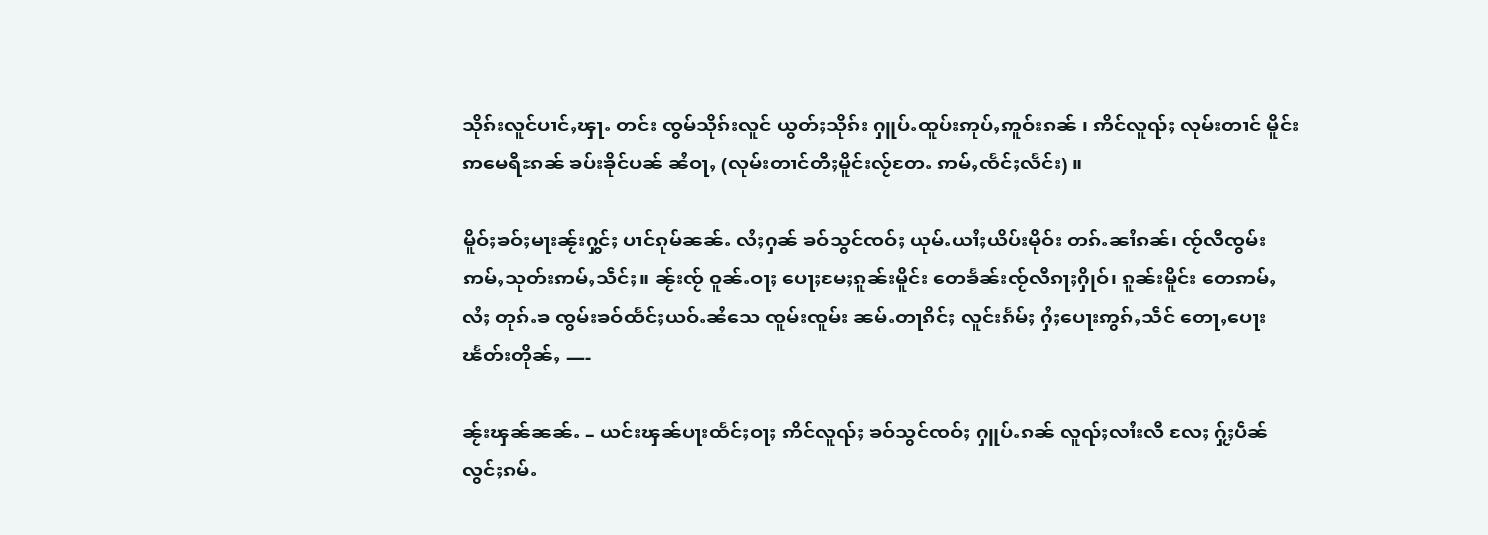သိုၵ်းလူင်ပၢင်ႇၾႃႉ တင်း ၸွမ်သိုၵ်းလူင် ယွတ်ႈသိုၵ်း ႁူပ်ႉထူပ်းဢုပ်ႇဢူဝ်းၵၼ် ၊ ဢိင်လူၺ်ႈ လုမ်းတၢင် မိူင်းဢမေရီႊၵၼ် ၶပ်းၶိုင်ပၼ် ၼႆဝႃႇ (လုမ်းတၢင်တီႈမိူင်းလႂ်တႄႉ ဢမ်ႇၸႅင်ႈလႅင်း) ။

မိူဝ်ႈၶဝ်ႈမႃးၼႂ်းႁွင်ႈ ပၢင်ၵုမ်ၼၼ်ႉ လႆႈႁၼ် ၶဝ်သွင်ၸဝ်ႈ ယုမ်ႉယၢႆႈယိပ်းမိုဝ်း တၵ်ႉၼၢႆၵၼ်၊ ၸႂ်လီၸွမ်းဢမ်ႇသုတ်းဢမ်ႇသဵင်ႈ။ ၼႂ်းၸႂ် ဝူၼ်ႉဝႃႈ ပေႃႈမႄႈၵူၼ်းမိူင်း တေၶႅၼ်းၸႂ်လီၵႃႈႁိုဝ်၊ ၵူၼ်းမိူင်း တေဢမ်ႇလႆႈ တုၵ်ႉၶ ၸွမ်းၶဝ်ထႅင်ႈယဝ်ႉၼႆသေ ၸူမ်းၸူမ်း ၼမ်ႉတႃၵိင်ႈ လူင်းၵႅမ်ႈ ႁႆႈပေႃးဢွၵ်ႇသဵင် တေႃႇပေႃး ၽႅတ်းတိုၼ်ႇ —-

ၼႂ်းၾၼ်ၼၼ်ႉ – ယင်းၾၼ်ပႃးထႅင်ႈဝႃႈ ဢိင်လူၺ်ႈ ၶဝ်သွင်ၸဝ်ႈ ႁူပ်ႉၵၼ် လူၺ်ႈလၢႆးလီ လႄႈ ႁႂ်ႈပဵၼ် လွင်ႈၵမ်ႉ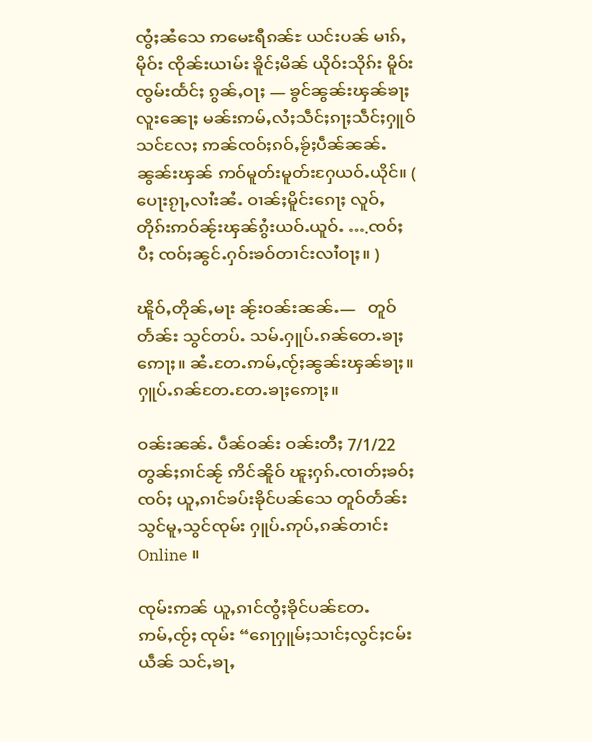ၸွႆႈၼႆသေ ဢမေႊရီၵၼ်ႊ ယင်းပၼ် မၢၵ်ႇမိုဝ်း ၸိုၼ်းယၢမ်း ၶိူင်ႈမိၼ် ယိုဝ်းသိုၵ်း မိူဝ်းၸွမ်းထႅင်ႈ ၵွၼ်ႇဝႃႈ — ၶွင်ၼွၼ်းၾၼ်ၶႃႈလူးၼေႃႈ မၼ်းဢမ်ႇလႆႈသဵင်ႈၵႃႈသဵင်ႈႁူဝ်သင်လႄႈ ဢၼ်ၸဝ်ႈၵဝ်ႇၶႂ်ႈပဵၼ်ၼၼ်ႉ ၼွၼ်းၾၼ် ဢဝ်မူတ်းမူတ်းႁႄယဝ်ႉယိုင်။ ( ပေႃးၵႂႃႇလၢႆးၼႆႉ ဝၢၼ်ႈမိူင်းၵေႃႈ လူဝ်ႇတိုၵ်းဢဝ်ၼႂ်းၾၼ်ၵွႆးယဝ်ႉယူဝ်ႉ ….ၸဝ်ႈပီႈ ၸဝ်ႈၼွင်ႉႁဝ်းၶဝ်တၢင်းလၢႆဝႃႈ။ )

ၽိူဝ်ႇတိုၼ်ႇမႃး ၼႂ်းဝၼ်းၼၼ်ႉ—   တူဝ်တႅၼ်း သွင်တပ်ႉ သမ်ႉႁူပ်ႉၵၼ်တေႉၶႃႈဢေႃႈ။ ၼႆႉတႄႉဢမ်ႇၸႂ်ႈၼွၼ်းၾၼ်ၶႃႈ။ ႁူပ်ႉၵၼ်တႄႉတႄႉၶႃႈဢေႃႈ။

ဝၼ်းၼၼ်ႉ ပဵၼ်ဝၼ်း ဝၼ်းတီႈ 7/1/22 တွၼ်ႈၵၢင်ၼႂ် ဢိင်ၼိူဝ် ၽူႈႁၵ်ႉၸၢတ်ႈၶဝ်ႈၸဝ်ႈ ယူႇၵၢင်ၶပ်းၶိုင်ပၼ်သေ တူဝ်တႅၼ်း သွင်မူႇသွင်ၸုမ်း ႁူပ်ႉဢုပ်ႇၵၼ်တၢင်း Online ။

ၸုမ်းဢၼ် ယူႇၵၢင်ၸွႆႈၶိုင်ပၼ်တႄႉ ဢမ်ႇၸႂ်ႈ ၸုမ်း “ၵေႃႁူမ်ႈသၢင်ႈလွင်ႈငမ်းယဵၼ် သင်ႇၶႃႇ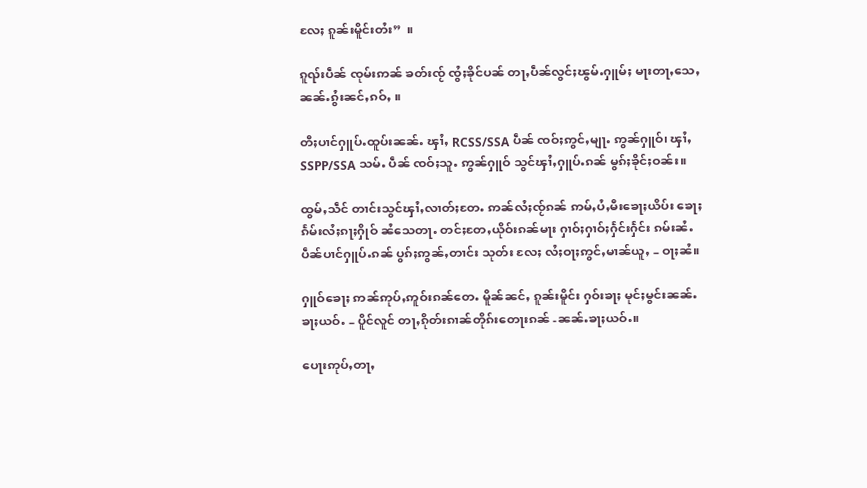လႄႈ ၵူၼ်းမိူင်းတႆး”  ။

ၵူၺ်းပဵၼ် ၸုမ်းဢၼ် ၶတ်းၸႂ် ၸွႆႈၶိုင်ပၼ် တႃႇပဵၼ်လွင်ႈၽွမ်ႉႁူမ်ႈ မႃးတႃႇသေႇၼၼ်ႉၵွႆးၼင်ႇၵဝ်ႇ ။

တီႈပၢင်ႁူပ်ႉထူပ်းၼၼ်ႉ ၾၢႆႇ RCSS/SSA ပဵၼ် ၸဝ်ႈဢွင်ႇမျႃႉ ဢွၼ်ႁူဝ်၊ ၾၢႆႇ SSPP/SSA သမ်ႉ ပဵၼ် ၸဝ်ႈသူႉ ဢွၼ်ႁူဝ် သွင်ၾၢႆႇႁူပ်ႉၵၼ် မွၵ်ႈၶိုင်ႈဝၼ်း။

ထွမ်ႇသဵင် တၢင်းသွင်ၾၢႆႇလၢတ်ႈတႄႉ ဢၼ်လႆႈၸႂ်ၵၼ် ဢမ်ႇပႆႇမီးၶေႃႈယိပ်း ၶေႃႈၵႅမ်းလႆႈၵႃႈႁိုဝ် ၼႆသေတႃႉ တင်ႈတႄႇယိုဝ်းၵၼ်မႃး ႁၢဝ်ႈႁၢဝ်ႈႁႅင်းႁႅင်း ၵမ်းၼႆႉ ပဵၼ်ပၢင်ႁူပ်ႉၵၼ် ပွၵ်ႈဢွၼ်ႇတၢင်း သုတ်း လႄႈ လႆႈဝႃႈဢွင်ႇမၢၼ်ယူႇ – ဝႃႈၼႆ။

ႁူဝ်ၶေႃႈ ဢၼ်ဢုပ်ႇဢူဝ်းၵၼ်တေႉ မိူၼ်ၼင်ႇ ၵူၼ်းမိူင်း ႁဝ်းၶႃႈ မုင်ႈမွင်းၼၼ်ႉၶႃႈယဝ်ႉ – ပိူင်လူင် တႃႇၵိုတ်းၵၢၼ်တိုၵ်းတေႃးၵၼ် -ၼၼ်ႉၶႃႈယဝ်ႉ။

ပေႃးဢုပ်ႇတႃႇ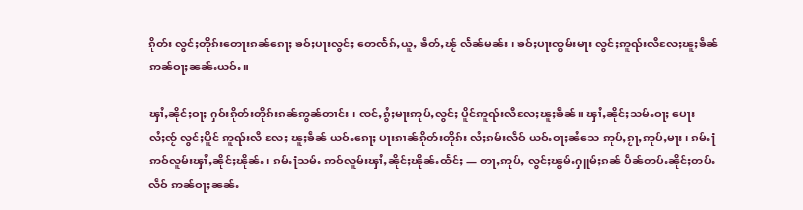ၵိုတ်း လွင်ႈတိုၵ်းတေႃးၵၼ်ၵေႃႈ ၶဝ်ႈပႃးလွင်ႈ တေၸႅၵ်ႇယူႇ ၶဵတ်ႇၽႂ် လႅၼ်မၼ်း၊ ၶဝ်ႈပႃးၸွမ်းမႃး လွင်ႈဢူၺ်းလီလႄႈၽူႈၶဵၼ် ဢၼ်ဝႃႈၼၼ်ႉယဝ်ႉ။

ၾၢႆႇၼိုင်ႈဝႃႈ ႁဝ်းၵိုတ်းတိုၵ်းၵၼ်ဢွၼ်တၢင်း၊ ၸင်ႇၵွႆႈမႃးဢုပ်ႇလွင်ႈ ပိူင်ဢူၺ်းလီလႄႈၽူႈၶဵၼ်။ ၾၢႆႇၼိုင်ႈသမ်ႉဝႃႈ ပေႃးလႆႈၸႂ် လွင်ႈပိူင် ဢူၺ်းလီ လႄႈ ၽူႈၶဵၼ် ယဝ်ႉၵေႃႈ ပႃးၵၢၼ်ၵိုတ်းတိုၵ်း လႆႈၵမ်းလဵဝ် ယဝ်ႉဝႃႈၼႆသေ ဢုပ်ႇၵႂႃႇဢုပ်ႇမႃး၊ ၵမ်ႉ႞ ဢဝ်လူမ်းၾၢႆႇၼိုင်ႈၽိုၼ်ႉ၊ ၵမ်ႉ႞သမ်ႉ ဢဝ်လူမ်းၾၢႆႇၼိုင်ႈၽိုၼ်ႉထႅင်ႈ — တႃႇဢုပ်ႇ လွင်ႈၽွမ်ႉႁူမ်ႈၵၼ် ပဵၼ်တပ်ႉၼိုင်ႈတပ်ႉလဵဝ် ဢၼ်ဝႃႈၼၼ်ႉ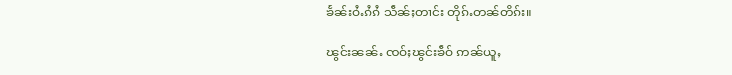ၶႅၼ်းဝႆႉၵႆၵႆ သဵၼ်ႈတၢင်း တိုၵ်ႉတၼ်တိၵ်း။

ၽွင်းၼၼ်ႉ ၸဝ်ႈၽွင်းၶဵဝ် ဢၼ်ယူႇ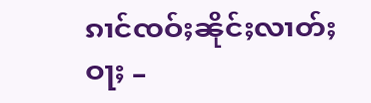ၵၢင်ၸဝ်ႈၼိုင်ႈလၢတ်ႈဝႃႈ –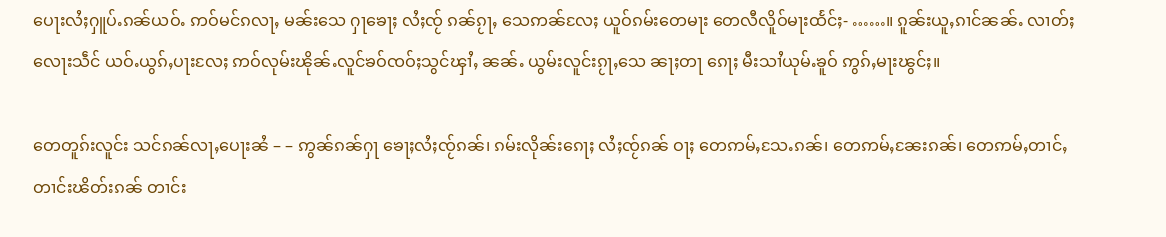ပေႃးလႆႈႁူပ်ႉၵၼ်ယဝ်ႉ ဢဝ်မင်ၵလႃႇ မၼ်းသေ ႁႃၶေႃႈ လႆႈၸႂ် ၵၼ်ၵႂႃႇ သေဢၼ်လႄႈ ယူဝ်ၵမ်းတေမႃး တေလီလိူဝ်မႃးထႅင်ႈ- ……။ ၵူၼ်းယူႇၵၢင်ၼၼ်ႉ လၢတ်ႈလေႃးသဵင် ယဝ်ႉယွၵ်ႇပႃးလႄႈ ဢဝ်လုမ်းၽိုၼ်ႉလူင်ၶဝ်ၸဝ်ႈသွင်ၾၢႆႇ ၼၼ်ႉ ယွမ်းလူင်းၵႂႃႇသေ ၼႃႈတႃ ၵေႃႈ မီးသၢႆယုမ်ႉၶူဝ် ဢွၵ်ႇမႃးၽွင်ႈ။

တေတူၵ်းလူင်း သင်ၵၼ်လႃႇပေႃးၼႆ – – ဢွၼ်ၵၼ်ႁႃ ၶေႃႈလႆႈၸႂ်ၵၼ်၊ ၵမ်းလိုၼ်းၵေႃႈ လႆႈၸႂ်ၵၼ် ဝႃႈ တေဢမ်ႇသႄႉၵၼ်၊ တေဢမ်ႇၼႄးၵၼ်၊ တေဢမ်ႇတၢင်ႇ တၢင်းၽိတ်းၵၼ် တၢင်း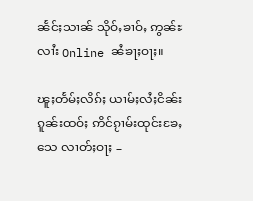ၼႅင်ႈသၢၼ် သိုဝ်ႇၶၢဝ်ႇ ဢွၼ်ႊလၢႆး Online ၼႆၶႃႈဝႃႈ။

ၽူႈတႅမ်ႈလိၵ်ႈ ယၢမ်ႈလႆႈငိၼ်း ၵူၼ်းထဝ်ႈ ဢိင်ၵႂၢမ်းထုင်းၶႄႇသေ လၢတ်ႈဝႃႈ –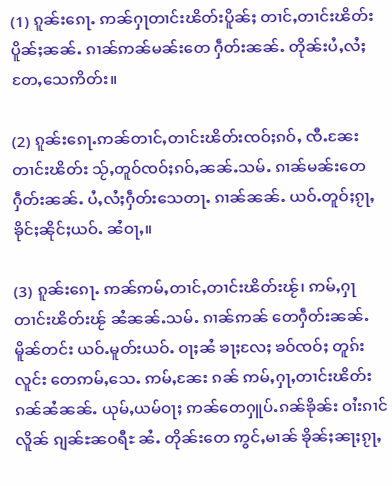(1) ၵူၼ်းၵေႃႉ ဢၼ်ႁႃတၢင်းၽိတ်းပိူၼ်ႈ တၢင်ႇတၢင်းၽိတ်းပိူၼ်ႈၼၼ်ႉ ၵၢၼ်ဢၼ်မၼ်းတေ ႁဵတ်းၼၼ်ႉ တိုၼ်းပႆႇလႆႈတႄႇသေဢိတ်း။

(2) ၵူၼ်းၵေႃႉဢၼ်တၢင်ႇတၢင်းၽိတ်းၸဝ်ႈၵဝ်ႇ ၸီႉၼႄးတၢင်းၽိတ်း သႂ်ႇတူဝ်ၸဝ်ႈၵဝ်ႇၼၼ်ႉသမ်ႉ ၵၢၼ်မၼ်းတေႁဵတ်းၼၼ်ႉ ပႆႇလႆႈႁဵတ်းသေတႃႉ ၵၢၼ်ၼၼ်ႉ ယဝ်ႉတူဝ်ႈၵႂႃႇ ၶိုင်ႈၼိုင်ႈယဝ်ႉ ၼႆဝႃႇ။

(3) ၵူၼ်းၵေႃႉ ဢၼ်ဢမ်ႇတၢင်ႇတၢင်းၽိတ်းၽႂ်၊ ဢမ်ႇႁႃတၢင်းၽိတ်းၽႂ် ၼႆၼၼ်ႉသမ်ႉ ၵၢၼ်ဢၼ် တေႁဵတ်းၼၼ်ႉ မိူၼ်တင်း ယဝ်ႉမူတ်းယဝ်ႉ ဝႃႈၼႆ ၶႃႈလႄႈ ၶဝ်ၸဝ်ႈ တူၵ်းလူင်း တေဢမ်ႇသေႉ ဢမ်ႇၼႄး ၵၼ် ဢမ်ႇႁႃႇတၢင်းၽိတ်း ၵၼ်ၼႆၼၼ်ႉ ယုမ်ႇယမ်ဝႃႈ ဢၼ်တေႁူပ်ႉၵၼ်ၶိုၼ်း ဝၢႆးၵၢင် လိူၼ် ၵျၼ်ႊၼဝရီႊ ၼႆႉ တိုၼ်းတေ ဢွင်ႇမၢၼ် ၶိုၼ်ႈၼႃႈၵႂႃႇ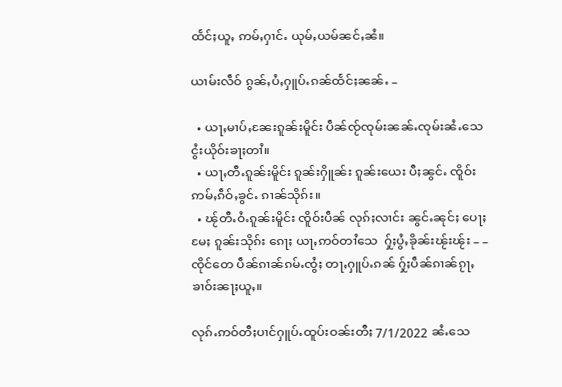ထႅင်ႈယူႇ ဢမ်ႇႁၢင်ႉ ယုမ်ႇယမ်ၼင်ႇၼႆ။

ယၢမ်းလဵဝ် ၵွၼ်ႇပႆႇႁူပ်ႉၵၼ်ထႅင်ႈၼၼ်ႉ –

  • ယႃႇမၢပ်ႇၼႄးၵူၼ်းမိူင်း ပဵၼ်ၸႂ်ၸုမ်းၼၼ်ႉၸုမ်းၼႆႉသေ ငွႆးယိုဝ်းၶႃႈတၢႆ။
  • ယႃႇတီႉၵူၼ်းမိူင်း ၵူၼ်းႁိူၼ်း ၵူၼ်းယေး ပီႈၼွင်ႉ ၸိူဝ်းဢမ်ႇၵဵဝ်ႇၶွင်ႉ ၵၢၼ်သိုၵ်း။
  • ၽႂ်တီႉဝႆႉၵူၼ်းမိူင်း ၸိူဝ်းပဵၼ် လုၵ်ႈလၢင်း ၼွင်ႉၼုင်ႈ ပေႃႈမႄႈ ၵူၼ်းသိုၵ်း ၵေႃႈ ယႃႇဢဝ်တၢႆသေ  ႁႂ်ႈပွႆႇၶိုၼ်းၽႂ်းၽႂ်း – – ၸိုင်တေ ပဵၼ်ၵၢၼ်ၵမ်ႉၸွႆႈ တႃႇႁူပ်ႉၵၼ် ႁႂ်ႈပဵၼ်ၵၢၼ်ၵႂႃႇၶၢဝ်းၼႃႈယူႇ။

လုၵ်ႉဢဝ်တီႈပၢင်ႁူပ်ႉထူပ်းဝၼ်းတီႈ 7/1/2022 ၼႆႉသေ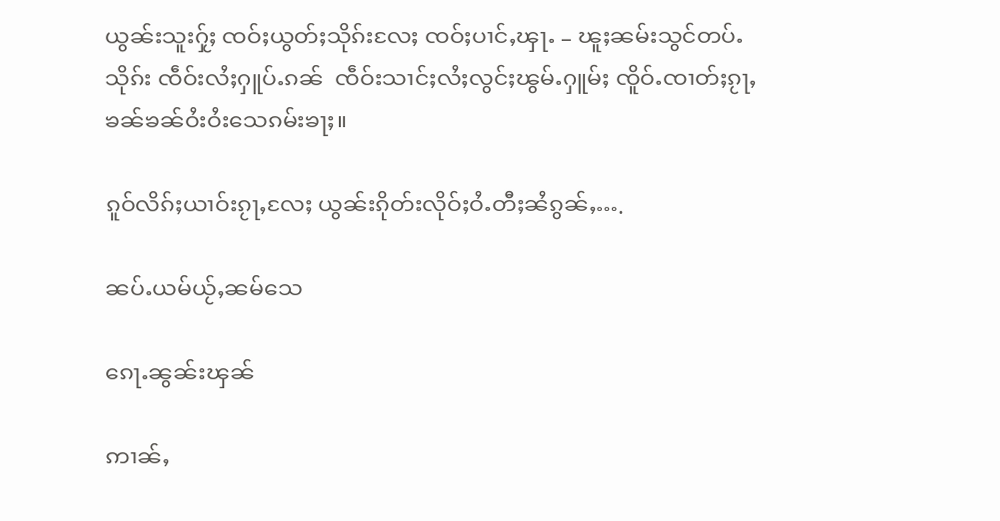ယွၼ်းသူးႁႂ်ႈ ၸဝ်ႈယွတ်ႈသိုၵ်းလႄႈ ၸဝ်ႈပၢင်ႇၾႃႉ – ၽူႈၼမ်းသွင်တပ်ႉသိုၵ်း ၸဵဝ်းလႆႈႁူပ်ႉၵၼ်  ၸဵဝ်းသၢင်ႈလႆႈလွင်ႈၽွမ်ႉႁူမ်ႈ ၸိူဝ်ႉၸၢတ်ႈၵႂႃႇၶၼ်ၶၼ်ဝႆးဝႆးသေၵမ်းၶႃႈ။

ၵူဝ်လိၵ်ႈယၢဝ်းၵႂႃႇလႄႈ ယွၼ်းၵိုတ်းလိုဝ်ႈဝႆႉတီႈၼႆၵွၼ်ႇ….

ၼပ်ႉယမ်ယႂ်ႇၼမ်သေ

ၵေႃႉၼွၼ်းၾၼ်

ဢၢၼ်ႇ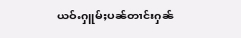ယဝ်ႉႁူမ်ႈပၼ်တၢင်းႁၼ်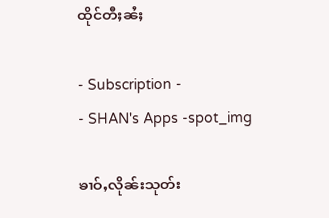ထိုင်တီႈၼႆႈ

- Subscription -
- SHAN's Apps -spot_img

ၶၢဝ်ႇလိုၼ်းသုတ်း